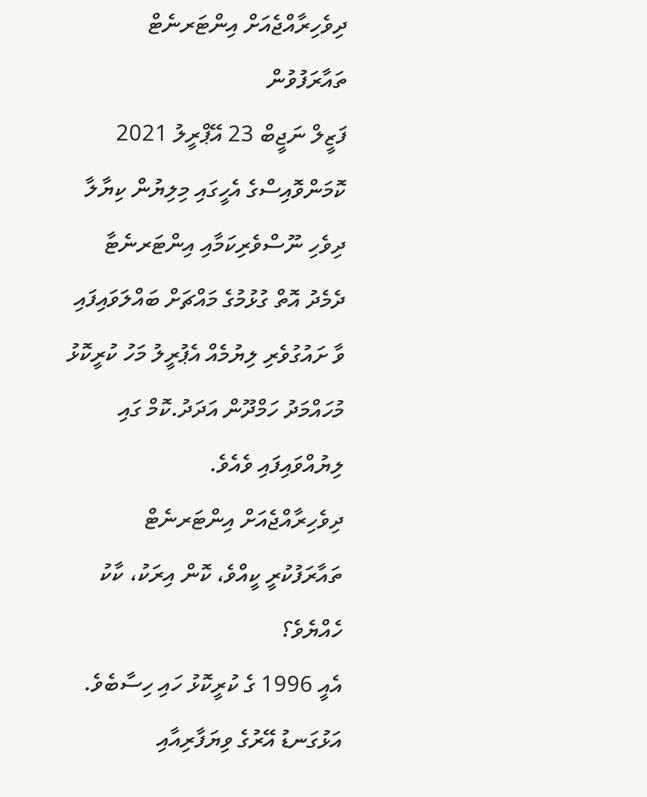ދިވެހިރާއްޖެއަށް އިންޓަރނެޓް ތައާރަފުވުން
ފަޒީލް ނަޖީބް 23 އޭޕްރީލު 2021
ކޮމަންވޮއިސްގެ އެހީގައި މިލިޔުން ކިޔާލާ
ދިވެހި ނޫސްވެރިކަމާއި އިންޓަރނެޓާ ދެމެދު އޮތް ގުޅުމުގެ މައްޗަށް ބައްލަވައިފައި ވާ ށައުގުވެރި ލިޔުމެއް އެޕުރީލު މަހު ކުރީކޮޅު މުހައްމަދު ހަމްދޫން އަދަދު.ކޮމް ގައި ލިޔުއްވައިފައި ވެއެވެ.
ދިވެހިރާއްޖެއަށް އިންޓަރނެޓް ތައާރަފުކުރީ ކީއްވެ، ކޮން އިރަކު، ކާކު ހެއްޔެވެ؟
އެއީ 1996 ގެ ކުރީކޮޅު ހައި ހިސާބެވެ. އަޅުގަނޑު އޭރުގެ ވިޔަފާރިއާއި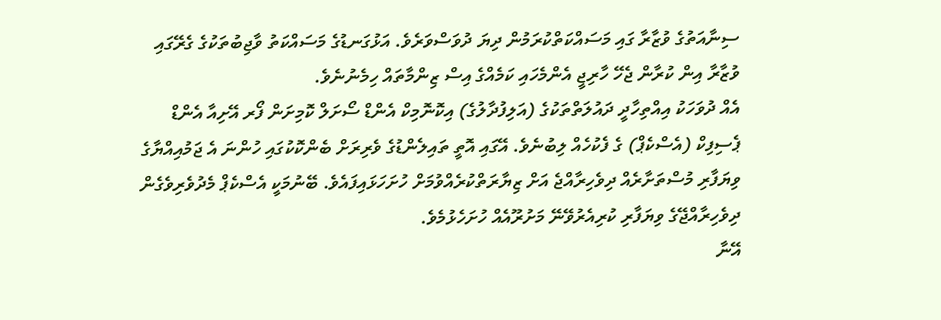ސިނާއަތުގެ ވުޒާރާ ގައި މަސައްކަތްކުރަމުން ދިޔަ ދުވަސްވަރެވެ. އަޅުގަނޑުގެ މަސައްކަތު ވާޖިބުތަކުގެ ގެރޭގައި ވުޒާރާ އިން ކުރާން ޖެހޭ ހާރިޖީ އެންމެހައި ކަމެއްގެ އިސް ޒިންމާތައް ހިމެނުނެވެ.
އެއް ދުވަހަކު އިއްތިހާދީ ދައުލަތްތަކުގެ (އަލިފުދާލުގެ) އިކޮނޮމިކް އެންޑް ސޯށަލް ކޮމިށަން ފޯރ އޭށިއާ އެންޑް ޕެސިފިކް (އެސްކެޕް) ގެ ފެކުހެއް ލިބުނެވެ. އޭގައި އޮތީ ތައިލެންޑުގެ ވެރިރަށް ބެންކޮކުގައި ހުންނަ އެ ޖަމުއިއްޔާގެ ވިޔަފާރި މުސްތަށާރެއް ދިވެހިރާއްޖެ އަށް ޒިޔާރަތްކުރެއްވުމަށް ހުށަހަޅައިފައެވެ. ބޭނުމަކީ އެސްކެޕް މެދުވެރިވެގެން ދިވެހިރާއްޖޭގެ ވިޔަފާރި ކުރިއެރުވޭނޭ މަށުރޫއެއް ހުށަހެޅުމެވެ.
އޭނާ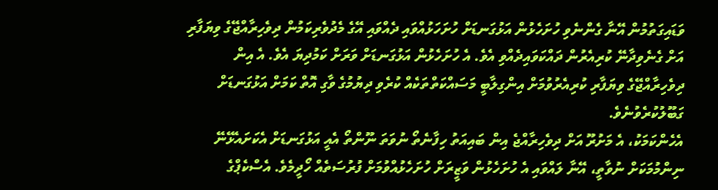ވަޑައިގަތުމުން އޭނާ ގެންނެވި ހުށަހެޅުން އަޅުގަނޑަށް ހުށަހަޅުއްވައި ދެއްވައި އޭގެ މެދުވެރިކަމުން ދިވެހިރާއްޖޭގެ ވިޔަފާރި އަށް ގެނެވިދާނޭ ކުރިއެރުން ދައްކަވައިދެއްވި އެވެ. އެ ހުށަހެޅުން އަޅުގަނޑަށް ވަރަށް ކަމުދިޔަ އެވެ. އެ އިން ދިވެހިރާއްޖޭގެ ވިޔަފާރި ކުރިއެރުވުމަށް އިންގިލާބީ މަސައްކަތްތަކެއް ކުރެވި ދިޔުމުގެ ވާގި އޮތް ކަމަށް އަޅުގަނޑަށް ގަބޫލުކުރެވުނެވެ.
އެހެންކަމަކު، އެ މަށުރޫ އަށް ދިވެހިރާއްޖެ އިން ބައިއަތު ހިފާނެތޯ ނުވަތަ ނޫންތޯ އެއީ އަޅުގަނޑަށް އެކަށައެޅޭނޭ ނިންމުމަކަށް ނުވާތީ، އޭނާ ލައްވައި އެ ހުށަހެޅުން ވަޒީރަށް ހުށަހެޅުއްވުމަށް ފުރުސަތެއް ހޯދީމެވެ. އެސްކެޕްގެ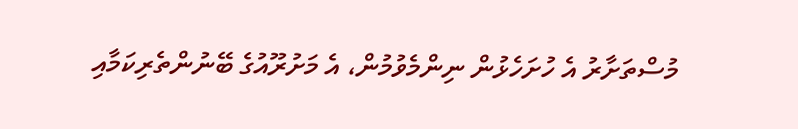މުސްތަށާރު އެ ހުށަހެޅުން ނިންމެވުމުން، އެ މަށުރޫއުގެ ބޭނުންތެރިކަމާއި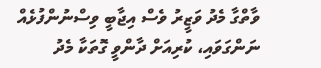ވާތްގާ މެދު ވަޒީރު ވެސް އިޖާބީ ވިސްނުންފުޅެއް ނަންގަވައި، ކުރިއަށް ދާންވީ ގޮތަކާ މެދު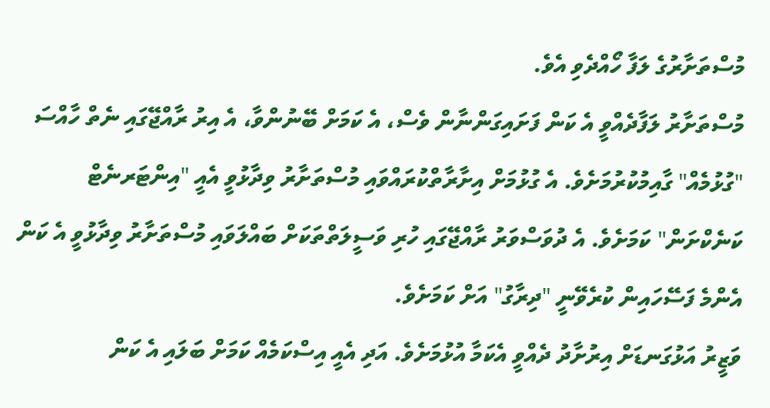މުސްތަށާރުގެ ލަފާ ހޯއްދެވި އެވެ.
މުސްތަށާރު ލަފާދެއްވީ އެ ކަން ފަށައިގަންނާން ވެސް، އެ ކަމަށް ބޭނުންވާ، އެ އިރު ރާއްޖޭގައި ނެތް ހާއްސަ "ގުޅުމެއް" ގާއިމުކުރުމަށެވެ. އެ ގުޅުމަށް އިށާރާތްކުރައްވައި މުސްތަށާރު ވިދާޅުވީ އެއީ "އިންޓަރނެޓް ކަނެކްށަން" ކަމަށެވެ. އެ ދުވަސްވަރު ރާއްޖޭގައި ހުރި ވަސީލަތްތަކަށް ބައްލަވައި މުސްތަށާރު ވިދާޅުވީ އެ ކަން އެންމެ ފަސޭހައިން ކުރެވޭނީ "ދިރާގު" އަށް ކަމަށެވެ.
ވަޒީރު އަޅުގަނޑަށް އިރުށާދު ދެއްވީ އެކަމާ އުޅުމަށެވެ. އަދި އެއީ އިސްކަމެއް ކަމަށް ބަލައި އެ ކަން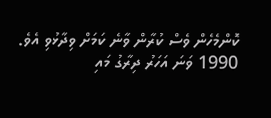ކޮންމެހެން ވެސް ކުރާން ވާނެ ކަމަށް ވިދާޅުވި އެވެ.
1990 ވަނަ އަހަރު ދިރާގު މައި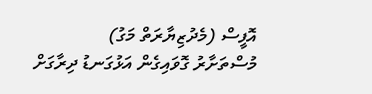އޮފީސް (މެދުޒިޔާރަތް މަގު)
މުސްތަށާރު ގޮވައިގެން އަޅުގަނޑު ދިރާގަށް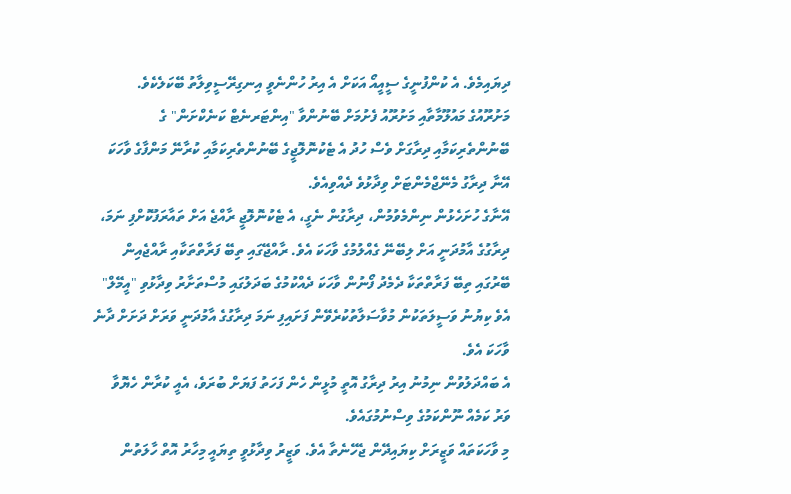ދިޔައިމެވެ. އެ ކުންފުނީގެ ސީއީއޯ އަކަށް އެ އިރު ހުންނެވީ އިނގިރޭސީވިލާތު ބޭކަލެކެވެ. މަށުރޫއުގެ މައުލޫމާތާއި މަށުރޫއު ފެށުމަށް ބޭނުންވާ "އިންޓަރނެޓް ކަނެކްށަން" ގެ ބޭނުންތެރިކަމާއި ދިރާގަށް ވެސް ހުދު އެ ޓެކުނޮލޮޖީގެ ބޭނުންތެރިކަމާއި ކުރާނޭ މަންފާގެ ވާހަކަ އޭނާ ދިރާގު މެނޭޖްމެންޓަށް ވިދާޅުވެ ދެއްވިއެވެ.
އޭނާގެ ހުށަހެޅުން ނިންމެވުމުން، ދިރާގުން ނެގީ، އެ ޓެކުނޮލޮޖީ ރާއްޖެ އަށް ތައާރަފުކޮށްފި ނަމަ، ދިރާގުގެ އާމުދަނީ އަށް ލިބޭނޭ ގެއްލުމުގެ ވާހަކަ އެވެ. ރާއްޖޭގައި ތިބޭ ފަރާތްތަކާއި ރާއްޖެއިން ބޭރުގައި ތިބޭ ފަރާތްތަކާ ދެމެދު ފޯނުން ވާހަކަ ދެއްކުމުގެ ބަދަލުގައި މުސްތަށާރު ވިދާޅުވި "އީމޭލް" އެވެ ކިޔުނު ވަސީލަތަކުން މުވާސަލާތުކުރެވޭން ފަށައިފި ނަމަ ދިރާގުގެ އާމުދަނީ ވަރަށް ދަށަށް ދާނެ ވާހަކަ އެވެ.
އެ ބައްދަލުވުން ނިމުނު އިރު ދިރާގު އޮތީ މުޅީން ހެން ފަހަތު ފަޔަށް ބުރަވެ، އެއީ ކުރާން ހެޔޮވާ ވަރު ކަމެއް ނޫންކަމުގެ ވިސްނުމުގައެވެ.
މި ވާހަކަތައް ވަޒީރަށް ކިޔައިދޭން ޖެހޭނެތާ އެވެ. ވަޒީރު ވިދާޅުވީ ތިޔައީ މިހާރު އޮތް ހާލަތުން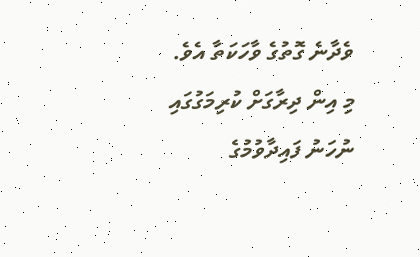ވެދާނެ ގޮތުގެ ވާހަކަތާ އެވެ. މި އިން ދިރާގަށް ކުރިމަގުގައި ނުހަނު ފައިދާވުމުގެ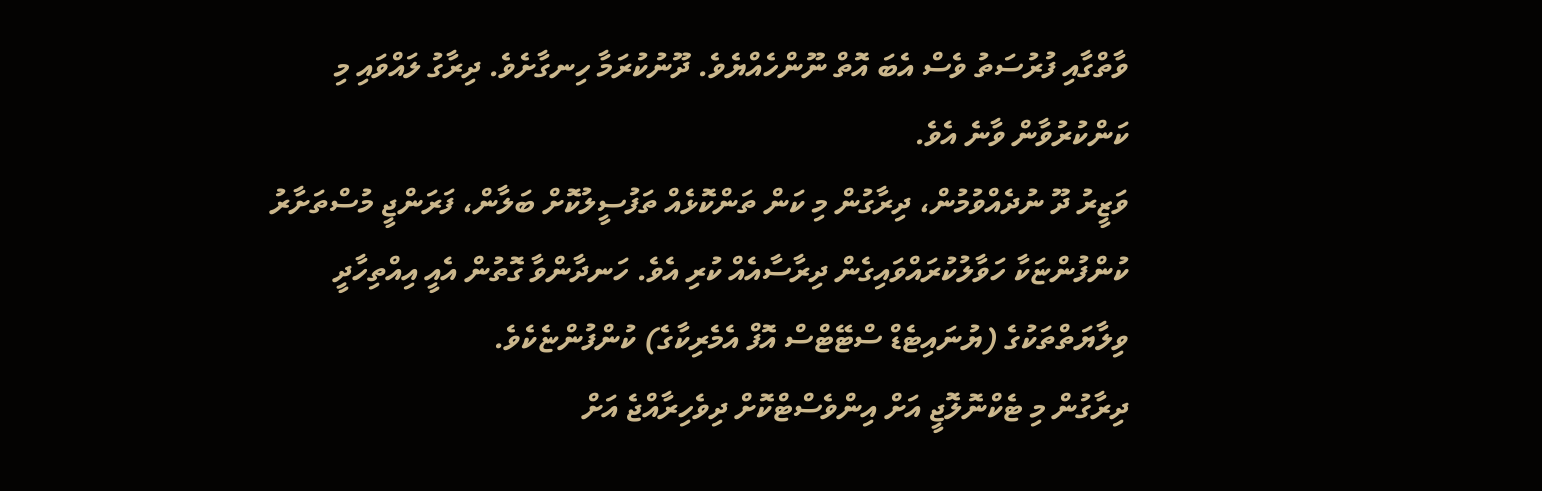ވާތްގާއި ފުރުސަތު ވެސް އެބަ އޮތް ނޫންހެއްޔެވެ. ދޫނުކުރަމާ ހިނގާށެވެ. ދިރާގު ލައްވައި މި ކަންކުރުވާން ވާނެ އެވެ.
ވަޒީރު ދޫ ނުދެއްވުމުން، ދިރާގުން މި ކަން ތަންކޮޅެއް ތަފުސީލުކޮށް ބަލާން، ފަރަންޖީ މުސްތަށާރު ކުންފުންޏަކާ ހަވާލުކުރައްވައިގެން ދިރާސާއެއް ކުރި އެވެ. ހަނދާންވާ ގޮތުން އެއީ އިއްތިހާދީ ވިލާޔަތްތަކުގެ (ޔުނައިޓެޑް ސްޓޭޓްސް އޮފް އެމެރިކާގެ) ކުންފުންޏެކެވެ.
ދިރާގުން މި ޓެކްނޮލޮޖީ އަށް އިންވެސްޓްކޮށް ދިވެހިރާއްޖެ އަށް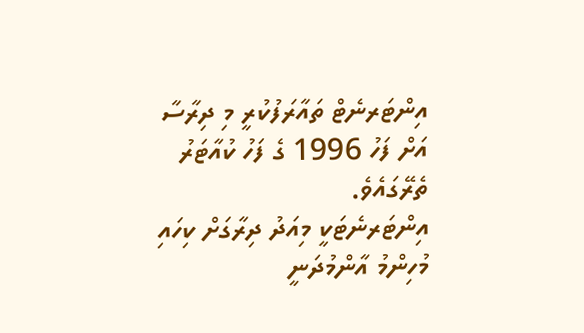އިންޓަރނެޓް ތައާރަފުކުރީ މި ދިރާސާ އަށް ފަހު 1996 ގެ ފަހު ކުއާޓަރު ތެރޭގައެވެ.
އިންޓަރނެޓަކީ މިއަދު ދިރާގަށް ކިހައި މުހިންމު އާންމުދަނީ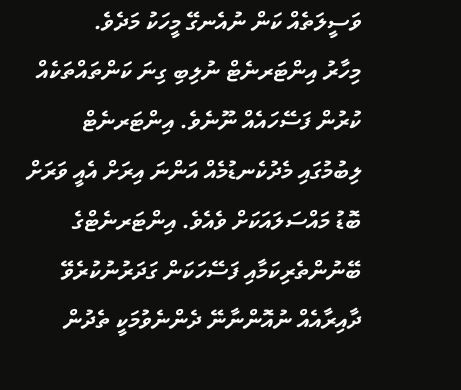ވަސީލަތެއް ކަން ނުއެނގޭ މީހަކު މަދެވެ.
މިހާރު އިންޓަރނެޓް ނުލިބި ގިނަ ކަންތައްތަކެއް ކުރުން ފަސޭހައެއް ނޫނެވެ. އިންޓަރނެޓް ލިބުމުގައި މެދުކެނޑުމެއް އަންނަ އިރަށް އެއީ ވަރަށް ބޮޑު މައްސަލައަކަށް ވެއެވެ. އިންޓަރނެޓްގެ ބޭނުންތެރިކަމާއި ފަސޭހަކަން ގަދަރުނުކުރެވޭ ދާއިރާއެއް ނުއޮންނާނޭ ދެންނެވުމަކީ ތެދުން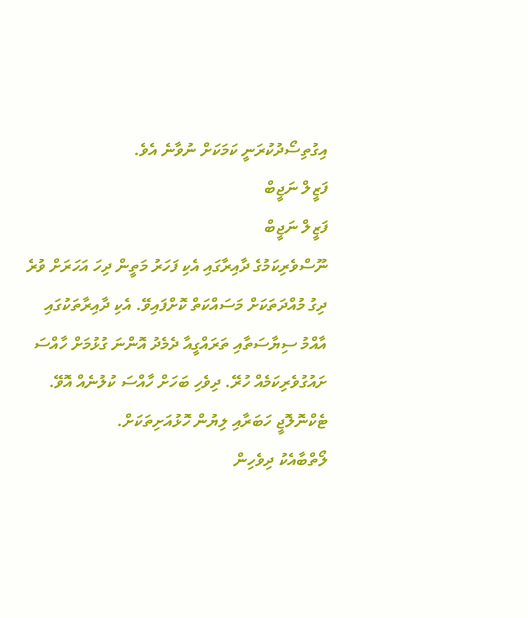އިގުތިސޯދުކުރަނީ ކަމަކަށް ނުވާނެ އެވެ.
ފަޒީލް ނަޖީބް
ފަޒީލް ނަޖީބް
ނޫސްވެރިކަމުގެ ދާއިރާގައި އެކި ފަހަރު މަތީން ދިހަ އަހަރަށް ވުރެ ދިގު މުއްދަތަކަށް މަސައްކަތް ކޮށްފައިވޭ. އެކި ދާއިރާތަކުގައި އާއްމު ސިޔާސަތާއި ތަރައްގީއާ ދެމެދު އޮންނަ ގުޅުމަށް ހާއްސަ ށައުގުވެރިކަމެއް ހުރޭ. ދިވެހި ބަހަށް ހާއްސަ ކުލުނެއް އޮވޭ.
ޓެކްނޮލޮޖީ ހަބަރާއި ލިޔުން ހޮޅުއަށިތަކަށް.
ލޯތްބާއެކު ދިވެހިން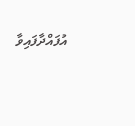އުފައްދާފައިވާ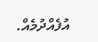އުފެއްދުމެއް.